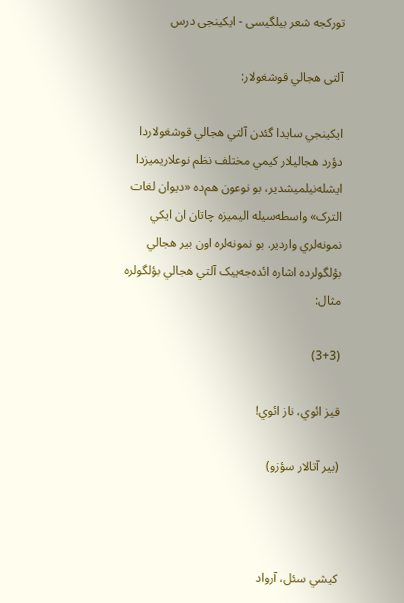تورکجه شعر بیلگیسی - ایکینجی درس

آلتی هجالي قوشغولار:

ايكينجي سايدا گئدن آلتي هجالي قوشغولاردا دؤرد هجاليلار کيمي مختلف نظم نوعلاريميزدا ايشله‌نيلميشدير، بو نوعون هم‌ده «ديوان لغات‌ الترک» واسطه‌سيله اليميزه چاتان ان ايکي نمونه‌لري واردير. بو نمونه‌لره اون بير هجالي بؤلگولرده اشاره ائده‌جه‌ييک آلتي هجالي بؤلگولره مثال:

(3+3)

قيز ائوي، ناز ائوي!

(بير آتالار سؤزو)



کيشي سئل، آرواد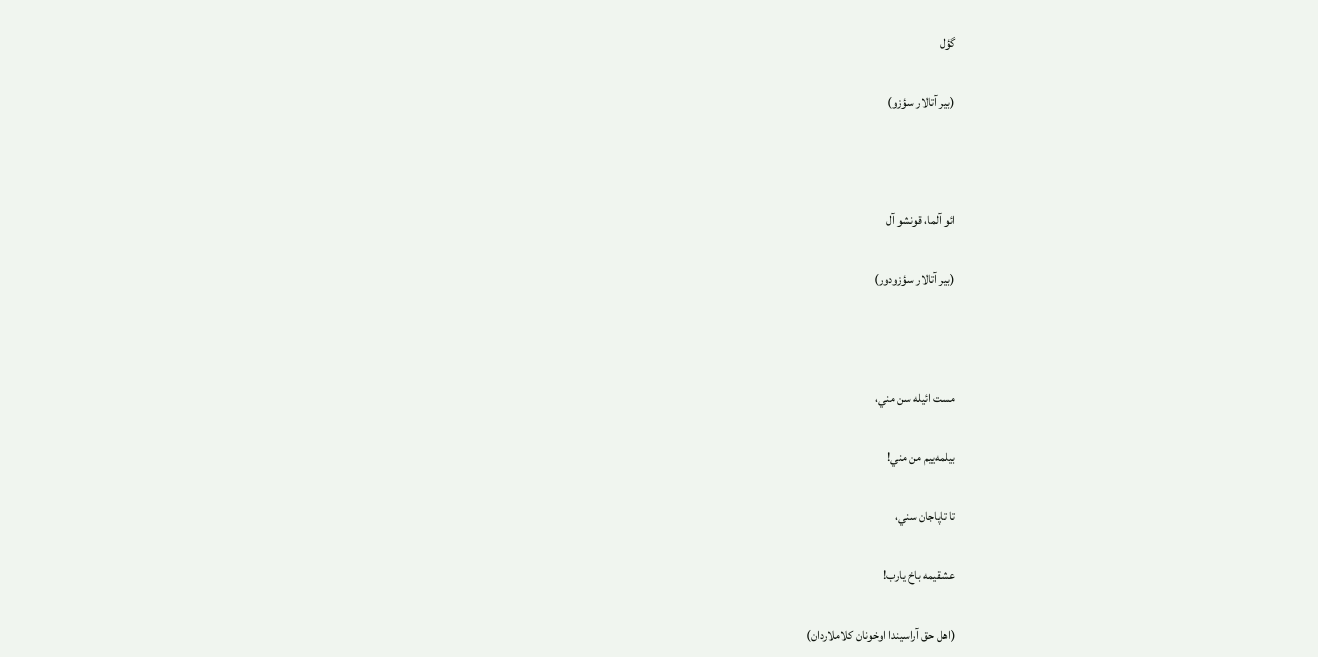گؤل

(بير آتالار سؤزو)



ائو آلما، قونشو آل

(بير آتالار سؤزودور)



مست ائيله سن مني،

بيلمه‌ييم من مني!

تا تاپاجان سني،

عشقيمه باخ يارب!

(اهل حق آراسيندا اوخونان کلاملاردان)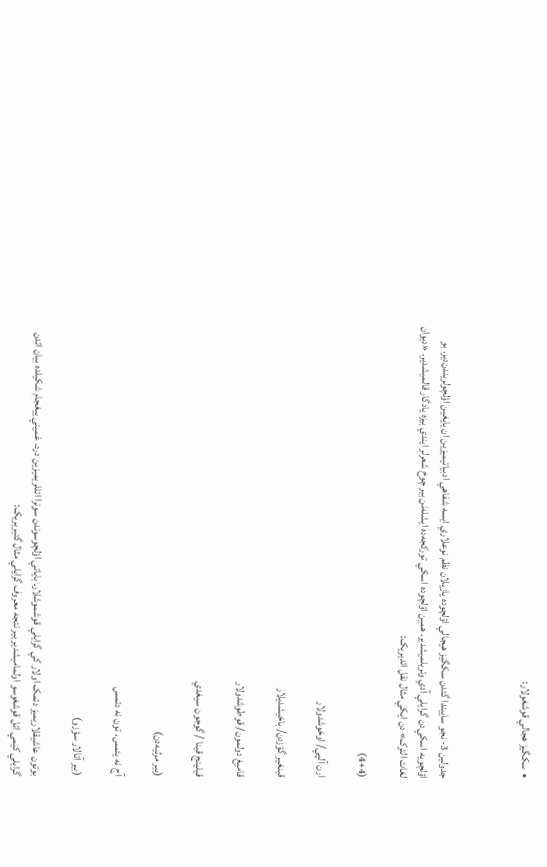•  سکگیز هجالي قوشغولار:



جدولين 3- نجو ساييندا گئدن سكگيز هيجالي اؤلچوده يازيلان نظم نوعلاري ايسه شفاهي ادبياتيميزين ان يايغين اؤلچولريندن‌دير. بو اؤلچويه اسکي‌دن گرايلي آدي وئريلميشدير. همين اؤلچوده اسکي تورکجه‌ده ايشله‌نن بير چوخ شعرلر ايندي بيزه يادگار قالميشدير. «ديوان لغات الترک» دن ايکي مثال نقل ائديريک:

(4+4)

ارن آلپي/ اوخوشدولار

قينغير گؤزدن/ باخيشديلار

قاميغ دولمون/ قوطوشدولار

قيلينج قينا / گوجون سيغدي

(بير مرثيه‌دن)

آج نه يئمس، تون نه دئمس

(بير آتالار سؤزو)

بوتون عاشيقلاريميز دئمک اولار کي گرايلي قوشموشلار. باياتي اؤلچوسوندن سونرا ائللريميزين درد، غميني ييغجام شکيلده بيان ائدن گرايلي کيمي ائل قوشغوسو اولماميشدير بير نئجه معروف گرايلي مثال گتيريريک: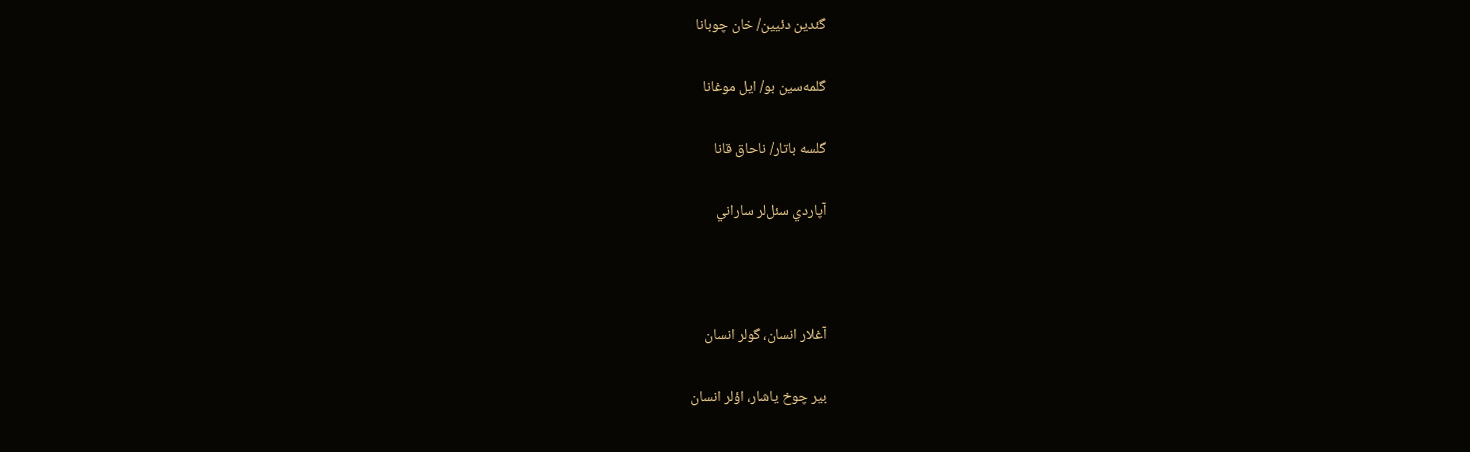گئدين دئيين/ خان چوبانا

گلمه‌سين بو/ ايل موغانا

گلسه باتار/ ناحاق قانا

آپاردي سئل‌لر ساراني



آغلار انسان، گولر انسان

بير چوخ ياشار، اؤلر انسان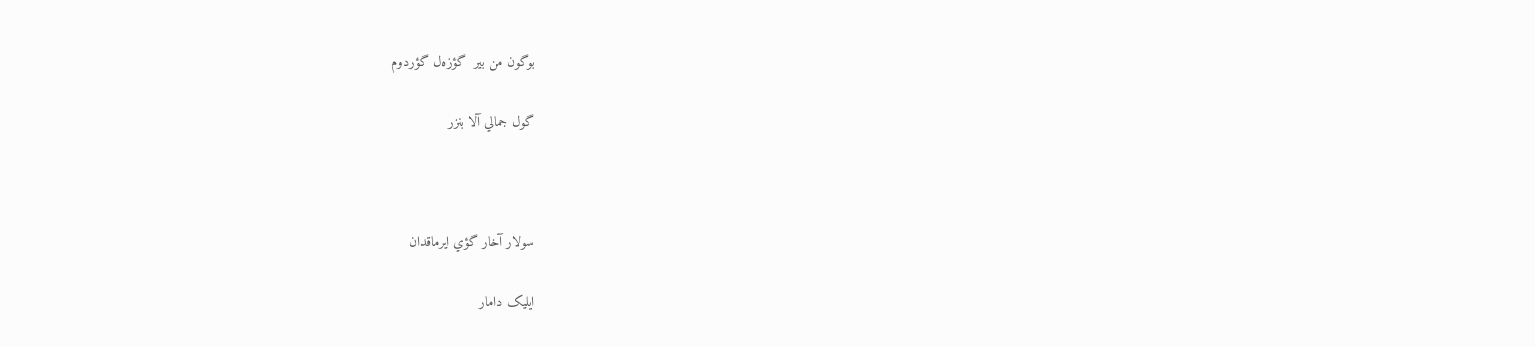بوگون من بير  گؤزه‌ل گؤردوم

گول جمالي آلا بنزر



سولار آخار گؤي ايرماقدان

ايليک دامار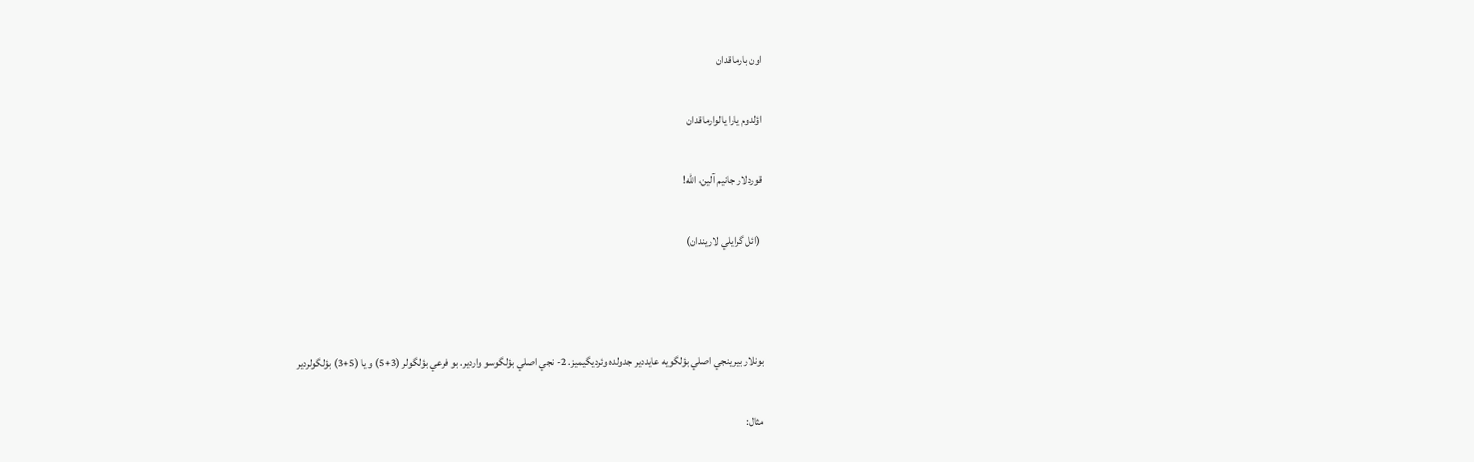اون بارماقدان

اؤلدوم يارا يالوارماقدان

قوردلار جانيم آلين، الله!

 (ائل گرايلي لاريندان)



بونلار بيرينجي اصلي بؤلگويه عايد‌دير جدولده وئرديگيميز. 2- نجي اصلي بؤلگوسو واردير. بو فرعي بؤلگولر (3+5) و يا (5+3) بؤلگولردير

مثال: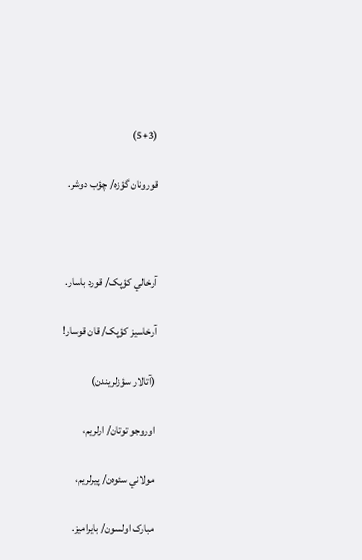(5+3)

قورونان گؤزه/ چؤب دوشر.



آرخالي کؤپک/ قورد باسار.

آرخاسيز کؤپک/ قان قوسار!

(آتالار سؤزلريندن)

اوروجو توتان/ ارلريم،

مولاني سئوه‌ن/ پيرلريم،

مبارک اولسون/ بايراميز.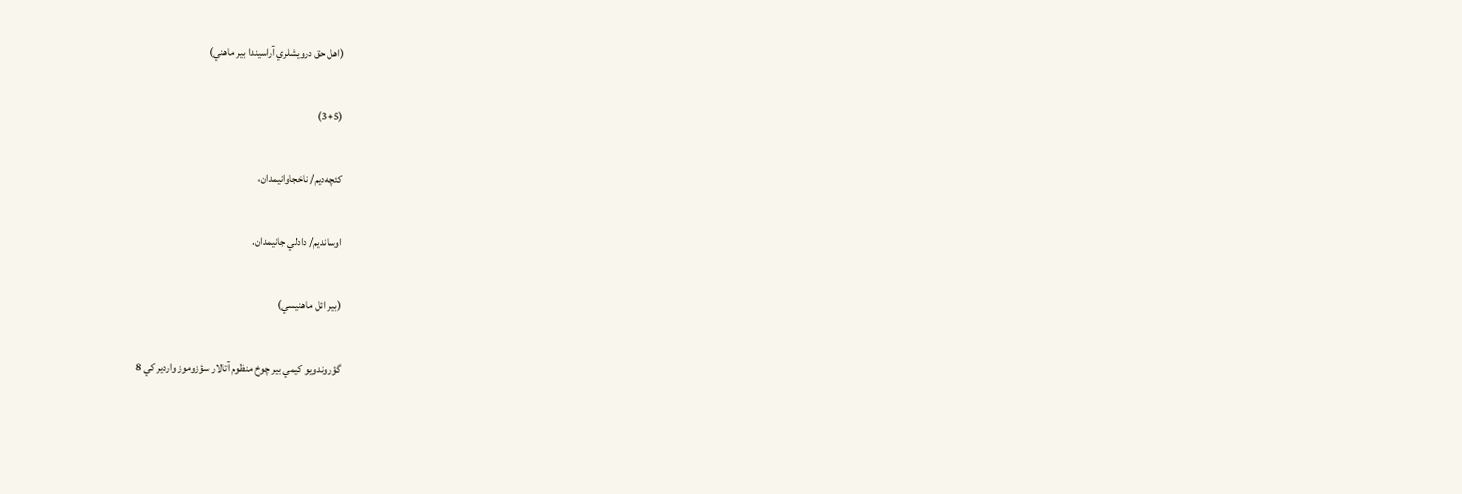(اهل حق درويشلري آراسيندا بير ماهني)

(3+5)

کئچه‌ديم/ ناخجاوانيمدان،

اوسانديم/ دادلي جانيمدان.

(بير ائل ماهنيسي)

گؤروندويو کيمي بير چوخ منظوم آتالار سؤزوموز واردير کي 8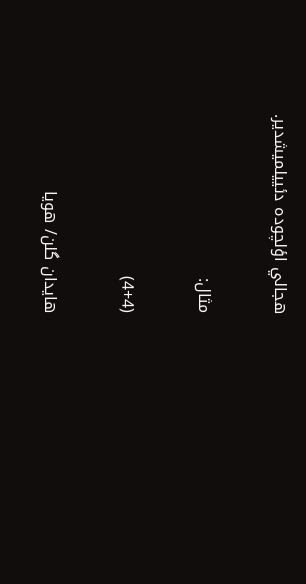هجالي اؤلچوده دئييلميشدير.

مثال:

(4+4)

هايدان گلن/ هويا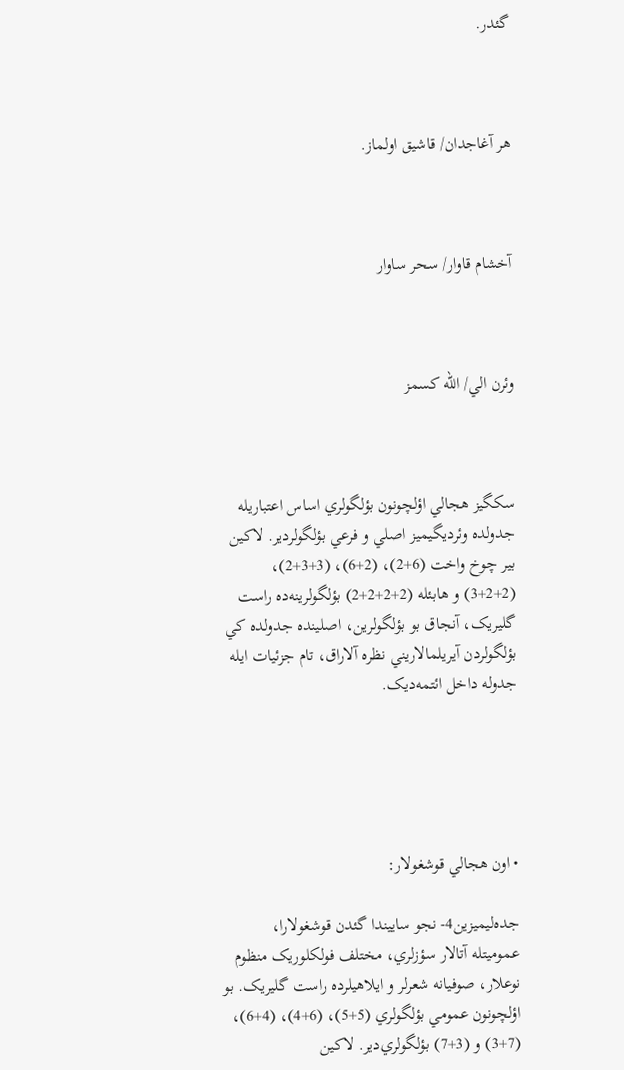گئدر.



هر آغاجدان/ قاشيق اولماز.



آخشام قاوار/ سحر ساوار



وئرن الي/ الله کسمز



سکگیز هجالي اؤلچونون بؤلگولري اساس اعتباريله جدولده وئرديگيميز اصلي و فرعي بؤلگولردير. لاکين بير چوخ واخت (6+2)، (2+6)، (3+3+2)، (2+2+3) و هابئله (2+2+2+2) بؤلگولرينه‌ده راست گليريک، آنجاق بو بؤلگولرين، اصلينده جدولده کي بؤلگولردن آيريلمالاريني نظره آلاراق، تام جزئيات ايله جدوله داخل ائتمه‌ديک.





• اون هجالي قوشغولار:

جده‌ليميزين4- نجو ساييندا گئدن قوشغولارا، عموميتله آتالار سؤزلري، مختلف فولکلوريک منظوم نوعلار، صوفيانه شعرلر و ايلاهيلرده راست گليريک. بو اؤلچونون عمومي بؤلگولري (5+5)، (6+4)، (4+6)، (7+3) و (3+7) بؤلگولري‌دير. لاکين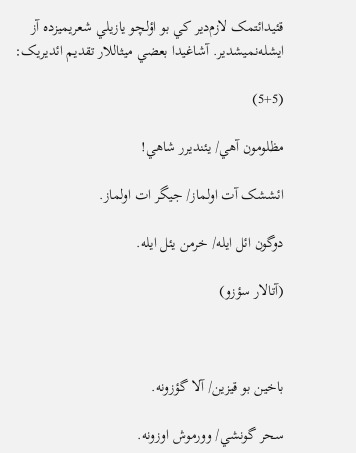قئيدائتمک لازم‌دير کي بو اؤلچو يازيلي شعريميزده آز ايشله‌نميشدير. آشاغيدا بعضي ميثاللار تقديم ائديريک:

(5+5)

مظلومون آهي/ يئنديرر شاهي!

ائششک آت اولماز/ جيگر ات اولماز.

دوگون ائل ايله/ خرمن يئل ايله.

(آتالار سؤزو)



باخين بو قيزين/ آلا گؤزونه.

سحر گونشي/ وورموش اوزونه.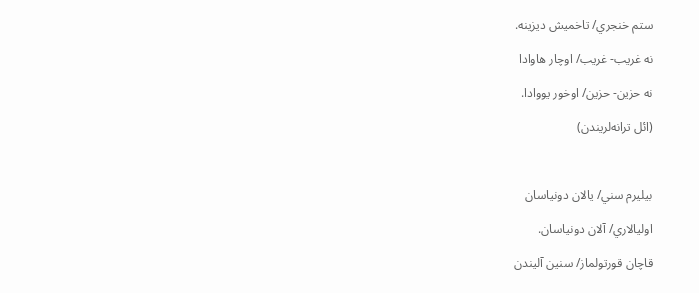ستم خنجري/ تاخميش ديزينه.

نه غريب- غريب/ اوچار هاوادا

نه حزين- حزين/ اوخور يووادا.

(ائل ترانه‌لريندن)



بيليرم سني/ يالان دونياسان

اوليالاري/ آلان دونياسان.

قاچان قورتولماز/ سنين آليندن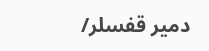دمير قفسلر/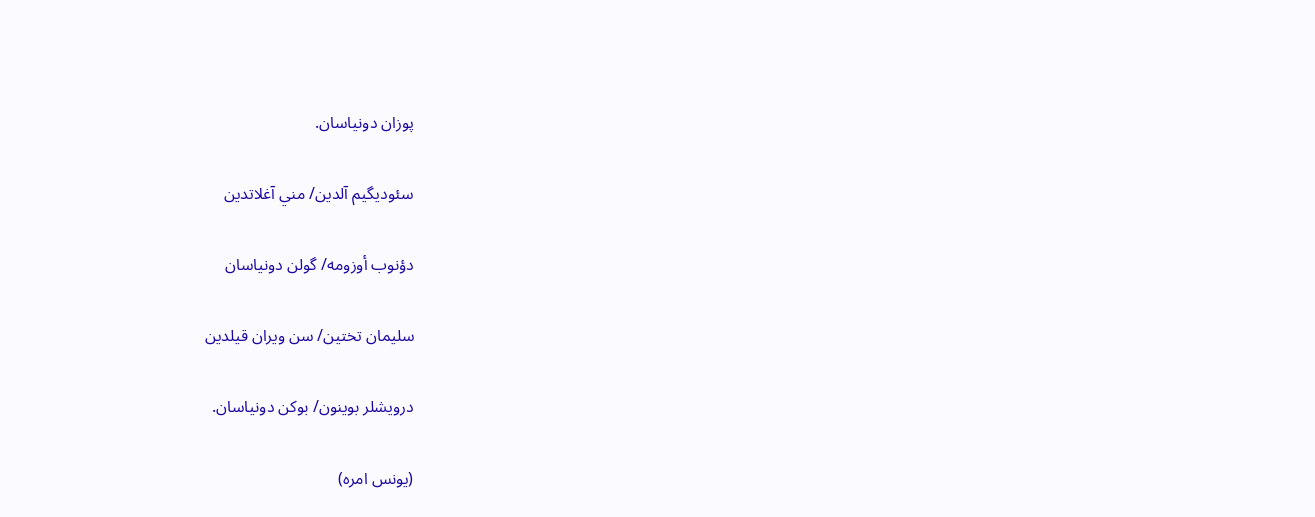پوزان دونياسان.

سئوديگيم آلدين/ مني آغلاتدين

دؤنوب أوزومه/ گولن دونياسان

سليمان تختين/ سن ويران قيلدين

درويشلر بوينون/ بوکن دونياسان.

(يونس امره)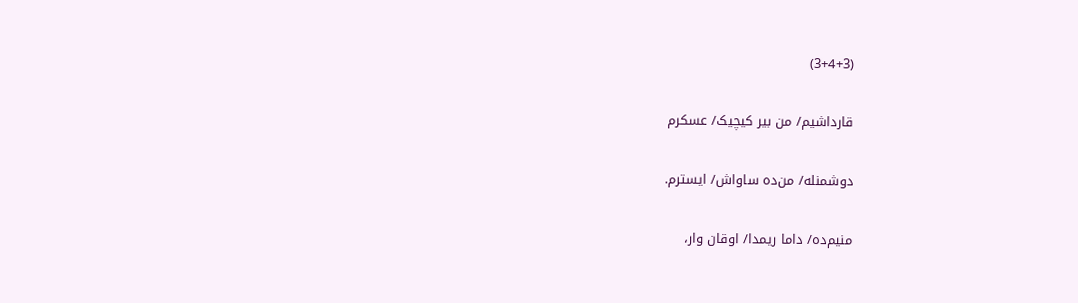(3+4+3)

قارداشيم/ من بير کيچيک/ عسکرم

دوشمنله/ من‌ده ساواش/ ايسترم.

منيم‌ده/ داما ريمدا/ اوقان‌ وار،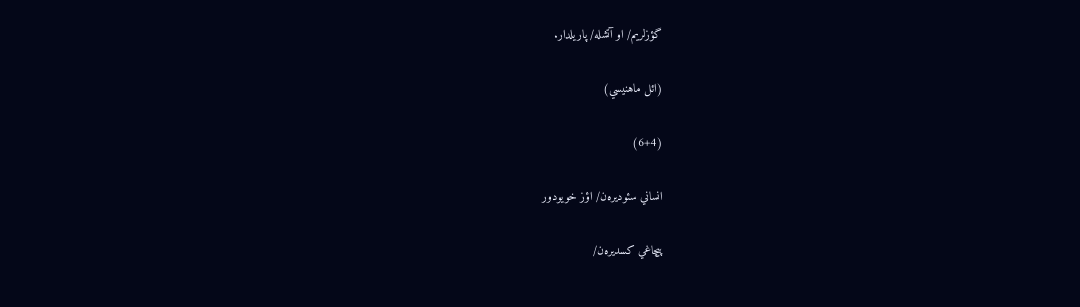گؤزلريم/ او آتشله/ پاريلدار.

(ائل ماهنيسي)

(6+4)

انساني سئوديره‌ن/ اؤز خويودور

پيچاغي کسديره‌ن/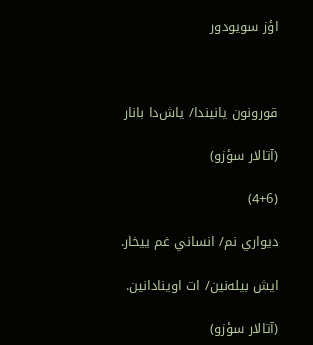اؤز سويودور



قورونون يانيندا/ ياش‌دا بانار

(آتالار سؤزو)

(4+6)

ديواري نم/ انساني غم ييخار.

ايش بيله‌نين/ ات اوينادانين.

(آتالار سؤزو)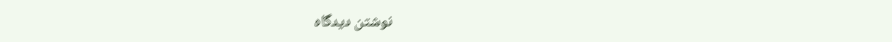نوشتن دیدگاه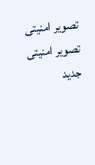تصویر امنیتی
تصویر امنیتی جدید